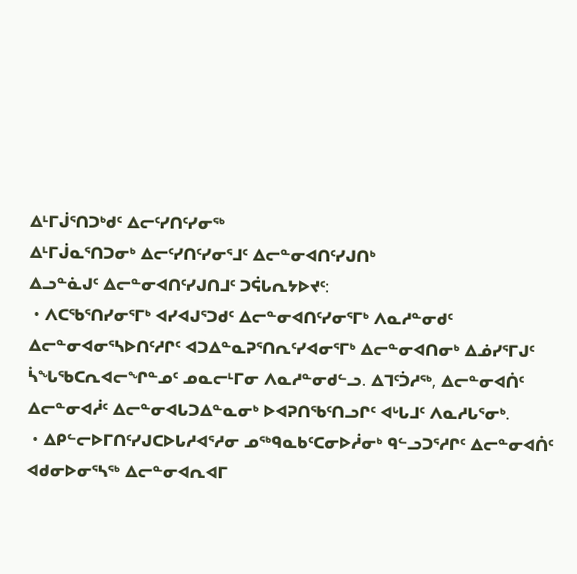ᐃᒻᒥᒎᕐᑎᑐᒃᑯᑦ ᐃᓕᑦᓯᑎᑦᓯᓂᖅ
ᐃᒻᒥᒎᓇᕐᑎᑐᓂᒃ ᐃᓕᑦᓯᑎᑦᓯᓂᕐᒧᑦ ᐃᓕᓐᓂᐊᑎᑦᓯᒍᑎᒃ
ᐃᓗᓐᓈᒍᑦ ᐃᓕᓐᓂᐊᑎᑦᓯᒍᑎᒧᑦ ᑐᕌᒐᕆᔭᐅᔪᑦ:
 • ᐱᑕᖃᕐᑎᓯᓂᕐᒥᒃ ᐊᓯᐊᒍᕐᑐᑯᑦ ᐃᓕᓐᓂᐊᑎᑦᓯᓂᕐᒥᒃ ᐱᓇᓱᓐᓂᑯᑦ ᐃᓕᓐᓂᐊᓂᕐᓴᐅᑎᑦᓱᒋᑦ ᐊᑐᐃᓐᓇᕈᕐᑎᕆᑦᓯᐊᓂᕐᒥᒃ ᐃᓕᓐᓂᐊᑎᓂᒃ ᐃᓅᓯᕐᒥᒍᑦ ᓵᖓᖃᑕᕆᐊᓕᖏᓐᓄᑦ ᓄᓇᓕᒻᒥᓂ ᐱᓇᓱᓐᓂᑯᓪᓗ. ᐃᒣᑦᑑᓱᖅ, ᐃᓕᓐᓂᐊᑏᑦ ᐃᓕᓐᓂᐊᓲᑦ ᐃᓕᓐᓂᐊᒐᑐᐃᓐᓇᓂᒃ ᐅᐊᕈᑎᖃᑦᑎᓗᒋᑦ ᐊᒡᒐᒧᑦ ᐱᓇᓱᒐᕐᓂᒃ.
 • ᐃᑭᓪᓕᐅᒥᑎᑦᓯᒍᑕᐅᒐᓱᐊᕐᓱᓂ ᓄᖅᑫᓇᑲᑦᑕᓂᐅᓲᓂᒃ ᑫᓪᓗᑐᕐᓱᒋᑦ ᐃᓕᓐᓂᐊᑏᑦ ᐊᑯᓂᐅᓂᕐᓴᖅ ᐃᓕᓐᓂᐊᕆᐊᒥ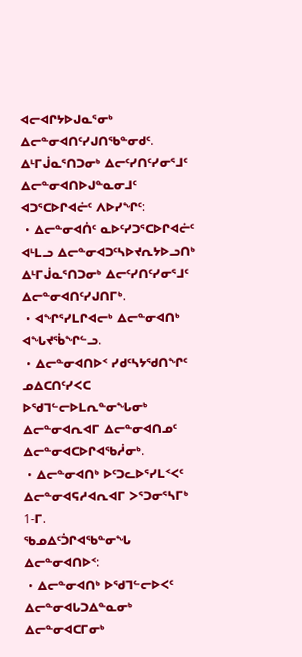ᐊᓕᐊᒋᔭᐅᒍᓇᕐᓂᒃ ᐃᓕᓐᓂᐊᑎᑦᓯᒍᑎᖃᓐᓂᑯᑦ.
ᐃᒻᒥᒎᓇᕐᑎᑐᓂᒃ ᐃᓕᑦᓯᑎᑦᓯᓂᕐᒧᑦ ᐃᓕᓐᓂᐊᑎᐅᒍᓐᓇᓂᒧᑦ ᐊᑐᕐᑕᐅᒋᐊᓖᑦ ᐱᐅᓯᖏᑦ:
 • ᐃᓕᓐᓂᐊᑏᑦ ᓇᐅᑦᓯᑐᕐᑕᐅᒋᐊᓖᑦ ᐊᒻᒪᓗ ᐃᓕᓐᓂᐊᑐᑦᓴᐅᔪᕆᔭᐅᓗᑎᒃ ᐃᒻᒥᒎᓇᕐᑎᑐᓂᒃ ᐃᓕᑦᓯᑎᑦᓯᓂᕐᒧᑦ ᐃᓕᓐᓂᐊᑎᑦᓯᒍᑎᒥᒃ.
 • ᐊᖏᕐᓯᒪᒋᐊᓕᒃ ᐃᓕᓐᓂᐊᑎᒃ ᐊᖓᔪᖄᖏᓪᓗ.
 • ᐃᓕᓐᓂᐊᑎᐅᑉ ᓯᑯᑦᓴᔭᖁᑎᖏᑦ ᓄᐃᑕᑎᑦᓯᐸᑕ ᐅᖁᒣᓪᓕᐅᒪᕆᓐᓂᖓᓂᒃ ᐃᓕᓐᓂᐊᕆᐊᒥ ᐃᓕᓐᓂᐊᑎᓄᑦ ᐃᓕᓐᓂᐊᑕᐅᒋᐊᖃᓲᓂᒃ.
 • ᐃᓕᓐᓂᐊᑎᒃ ᐅᑦᑐᓚᐅᕐᓯᒪᑉᐸᑦ ᐃᓕᓐᓂᐊᕋᓱᐊᕆᐊᒥ ᐳᕐᑐᓂᕐᓴᒥᒃ 1-ᒥ.
ᖃᓄᐃᑦᑑᒋᐊᖃᓐᓂᖓ ᐃᓕᓐᓂᐊᑎᐅᑉ:
 • ᐃᓕᓐᓂᐊᑎᒃ ᐅᖁᒣᓪᓕᐅᐸᑦ ᐃᓕᓐᓂᐊᒐᑐᐃᓐᓇᓂᒃ ᐃᓕᓐᓂᐊᑕᒥᓂᒃ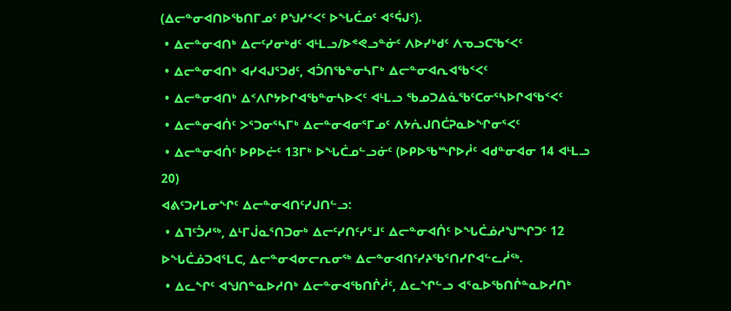(ᐃᓕᓐᓂᐊᑎᐅᖃᑎᒥᓄᑦ ᑭᖑᓯᑉᐸᑦ ᐅᖓᑖᓄᑦ ᐊᕐᕌᒍᑉ).
 • ᐃᓕᓐᓂᐊᑎᒃ ᐃᓕᑦᓯᓂᒃᑯᑦ ᐊᒻᒪᓗ/ᐅᕝᕙᓗᓐᓃᑦ ᐱᐅᓯᒃᑯᑦ ᐱᓀᓗᑕᖃᑉᐸᑦ
 • ᐃᓕᓐᓂᐊᑎᒃ ᐊᓯᐊᒍᕐᑐᑯᑦ, ᐊᑑᑎᖃᓐᓂᓴᒥᒃ ᐃᓕᓐᓂᐊᕆᐊᖃᑉᐸᑦ
 • ᐃᓕᓐᓂᐊᑎᒃ ᐃᑉᐱᒋᔭᐅᒋᐊᖃᓐᓂᓴᐅᐸᑦ ᐊᒻᒪᓗ ᖃᓄᑐᐃᓈᖃᑦᑕᓂᕐᓴᐅᒋᐊᖃᑉᐸᑦ
 • ᐃᓕᓐᓂᐊᑏᑦ ᐳᕐᑐᓂᕐᓴᒥᒃ ᐃᓕᓐᓂᐊᓂᕐᒥᓄᑦ ᐱᔭᕇᒍᑎᑖᕈᓇᐅᖏᓂᕐᐸᑦ
 • ᐃᓕᓐᓂᐊᑏᑦ ᐅᑭᐅᓖᑦ 13ᒥᒃ ᐅᖓᑖᓄᓪᓗᓃᑦ (ᐅᑭᐅᖃᙱᐅᓲᑦ ᐊᑯᓐᓂᐊᓂ 14 ᐊᒻᒪᓗ 20)
ᐊᕕᑦᑐᓯᒪᓂᖏᑦ ᐃᓕᓐᓂᐊᑎᑦᓯᒍᑎᓪᓗ:
 • ᐃᒣᑦᑑᓱᖅ, ᐃᒻᒥᒎᓇᕐᑎᑐᓂᒃ ᐃᓕᑦᓯᑎᑦᓯᕐᒧᑦ ᐃᓕᓐᓂᐊᑏᑦ ᐅᖓᑖᓅᓱᖑᙱᑐᑦ 12 ᐅᖓᑖᓅᑐᐊᕐᒪᑕ, ᐃᓕᓐᓂᐊᓂᓕᕆᓂᖅ ᐃᓕᓐᓂᐊᑎᑦᓯᔨᖃᕐᑎᓯᒋᐊᓪᓚᓲᖅ.
 • ᐃᓚᖏᑦ ᐊᖑᑎᓐᓇᐅᓱᑎᒃ ᐃᓕᓐᓂᐊᖃᑎᒌᓲᑦ, ᐃᓚᖏᓪᓗ ᐊᕐᓇᐅᖃᑎᒌᓐᓇᐅᓱᑎᒃ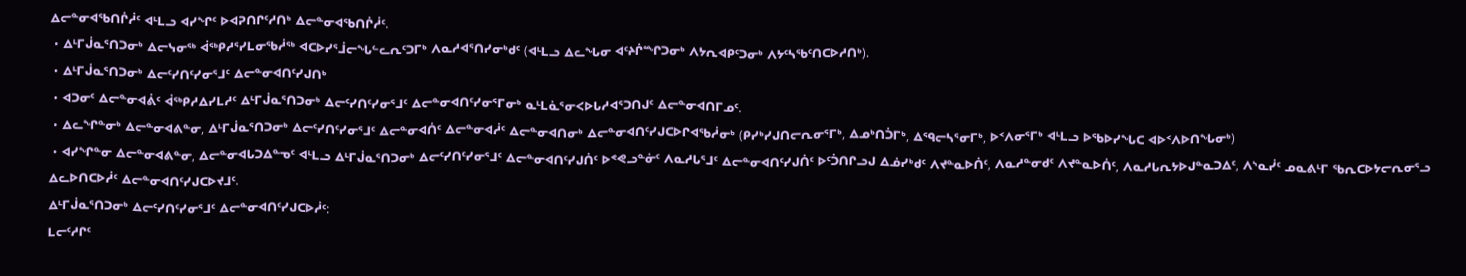ᐃᓕᓐᓂᐊᖃᑎᒌᓲᑦ ᐊᒻᒪᓗ ᐊᓯᖏᑦ ᐅᐊᕈᑎᒋᑦᓱᑎᒃ ᐃᓕᓐᓂᐊᖃᑎᒌᓲᑦ.
 • ᐃᒻᒥᒎᓇᕐᑎᑐᓂᒃ ᐃᓕᓭᓂᖅ ᐋᖅᑭᓱᕐᓯᒪᓂᖃᓲᖅ ᐊᑕᐅᓯᕐᒨᓕᖓᓪᓚᕆᑦᑐᒥᒃ ᐱᓇᓱᐊᕐᑎᓯᓂᒃᑯᑦ (ᐊᒻᒪᓗ ᐃᓚᖓᓂ ᐊᑦᔨᒌᙱᑐᓂᒃ ᐱᔭᕆᐊᑭᑦᑐᓂᒃ ᐱᔭᑦᓴᖃᑦᑎᑕᐅᓱᑎᒃ).
 • ᐃᒻᒥᒎᓇᕐᑎᑐᓂᒃ ᐃᓕᑦᓯᑎᑦᓯᓂᕐᒧᑦ ᐃᓕᓐᓂᐊᑎᑦᓯᒍᑎᒃ
 • ᐊᑐᓂᑦ ᐃᓕᓐᓂᐊᕖᑦ ᐋᖅᑭᓱᐃᓯᒪᓱᑦ ᐃᒻᒥᒎᓇᕐᑎᑐᓂᒃ ᐃᓕᑦᓯᑎᑦᓯᓂᕐᒧᑦ ᐃᓕᓐᓂᐊᑎᑦᓯᓂᕐᒥᓂᒃ ᓇᒻᒪᓈᕐᓂᐸᐅᒐᓱᐊᕐᑐᑎᒍᑦ ᐃᓕᓐᓂᐊᑎᒥᓄᑦ.
 • ᐃᓚᖏᓐᓂᒃ ᐃᓕᓐᓂᐊᕕᓐᓂ, ᐃᒻᒥᒎᓇᕐᑎᑐᓂᒃ ᐃᓕᑦᓯᑎᑦᓯᓂᕐᒧᑦ ᐃᓕᓐᓂᐊᑏᑦ ᐃᓕᓐᓂᐊᓲᑦ ᐃᓕᓐᓂᐊᑎᓂᒃ ᐃᓕᓐᓂᐊᑎᑦᓯᒍᑕᐅᒋᐊᖃᓲᓂᒃ (ᑭᓯᒃᓯᒍᑎᓕᕆᓂᕐᒥᒃ, ᐃᓄᒃᑎᑑᒥᒃ, ᐃᙯᓕᓴᕐᓂᒥᒃ, ᐅᑉᐱᓂᕐᒥᒃ ᐊᒻᒪᓗ ᐅᖃᐅᓯᖓᑕ ᐊᐅᑉᐱᐅᑎᖓᓂᒃ)
 • ᐊᓯᖏᓐᓂ ᐃᓕᓐᓂᐊᕕᓐᓂ, ᐃᓕᓐᓂᐊᒐᑐᐃᓐᓀᑦ ᐊᒻᒪᓗ ᐃᒻᒥᒎᓇᕐᑎᑐᓂᒃ ᐃᓕᑦᓯᑎᑦᓯᓂᕐᒧᑦ ᐃᓕᓐᓂᐊᑎᑦᓯᒍᑏᑦ ᐅᕝᕙᓗᓐᓃᑦ ᐱᓇᓱᒐᕐᒧᑦ ᐃᓕᓐᓂᐊᑎᑦᓯᒍᑏᑦ ᐅᑦᑑᑎᒋᓗᒍ ᐃᓅᓯᒃᑯᑦ ᐱᔪᓐᓇᐅᑏᑦ, ᐱᓇᓱᓐᓂᑯᑦ ᐱᔪᓐᓇᐅᑏᑦ, ᐱᓇᓱᒐᕆᔭᐅᒍᓐᓇᑐᐃᑦ, ᐱᔅᓇᓰᑦ ᓄᓇᕕᒻᒥ ᖃᕆᑕᐅᔭᓕᕆᓂᕐᓗ ᐃᓚᐅᑎᑕᐅᓲᑦ ᐃᓕᓐᓂᐊᑎᑦᓯᒍᑕᐅᔪᒧᑦ.
ᐃᒻᒥᒎᓇᕐᑎᑐᓂᒃ ᐃᓕᑦᓯᑎᑦᓯᓂᕐᒧᑦ ᐃᓕᓐᓂᐊᑎᑦᓯᒍᑕᐅᓲᑦ:
ᒪᓕᑦᓱᒋᑦ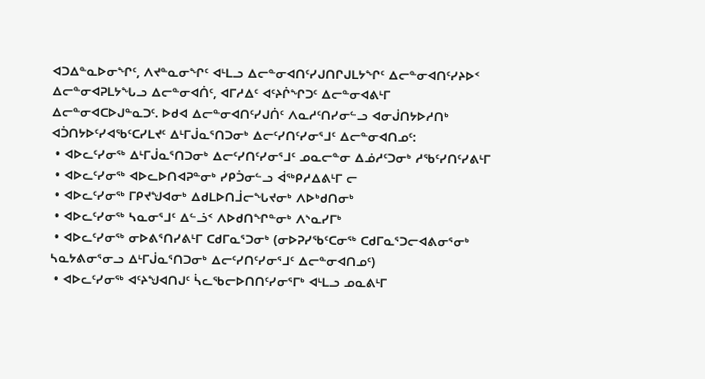ᐊᑐᐃᓐᓇᐅᓂᖏᑦ, ᐱᔪᓐᓇᓂᖏᑦ ᐊᒻᒪᓗ ᐃᓕᓐᓂᐊᑎᑦᓯᒍᑎᒋᒍᒪᔭᖏᑦ ᐃᓕᓐᓂᐊᑎᑦᓯᔨᐅᑉ ᐃᓕᓐᓂᐊᕈᒪᔭᖓᓗ ᐃᓕᓐᓂᐊᑏᑦ, ᐊᒥᓱᐃᑦ ᐊᑦᔨᒌᖏᑐᑦ ᐃᓕᓐᓂᐊᕕᒻᒥ ᐃᓕᓐᓂᐊᑕᐅᒍᓐᓇᑐᑦ. ᐅᑯᐊ ᐃᓕᓐᓂᐊᑎᑦᓯᒍᑏᑦ ᐱᓇᓱᑦᑎᓯᓂᓪᓗ ᐊᓂᒎᑎᔭᐅᓱᑎᒃ ᐊᑑᑎᔭᐅᑦᓯᐊᖃᑦᑕᓯᒪᔪᑦ ᐃᒻᒥᒎᓇᕐᑎᑐᓂᒃ ᐃᓕᑦᓯᑎᑦᓯᓂᕐᒧᑦ ᐃᓕᓐᓂᐊᑎᓄᑦ:
 • ᐊᐅᓚᑦᓯᓂᖅ ᐃᒻᒥᒎᓇᕐᑎᑐᓂᒃ ᐃᓕᑦᓯᑎᑦᓯᓂᕐᒧᑦ ᓄᓇᓕᓐᓂ ᐃᓅᓱᑦᑐᓂᒃ ᓱᖃᑦᓯᑎᑦᓯᕕᒻᒥ
 • ᐊᐅᓚᑦᓯᓂᖅ ᐊᐅᓚᐅᑎᐊᕈᓐᓂᒃ ᓯᑭᑑᓂᓪᓗ ᐋᖅᑭᓱᐃᕕᒻᒥ ᓕ
 • ᐊᐅᓚᑦᓯᓂᖅ ᒥᑭᔪᖑᐊᓂᒃ ᐃᑯᒪᐅᑎᒨᓕᖓᔪᓂᒃ ᐱᐅᒃᑯᑎᓂᒃ
 • ᐊᐅᓚᑦᓯᓂᖅ ᓴᓇᓂᕐᒧᑦ ᐃᓪᓘᑉ ᐱᐅᑯᑎᖏᓐᓂᒃ ᐱᔅᓇᓯᒥᒃ
 • ᐊᐅᓚᑦᓯᓂᖅ ᓂᐅᕕᕐᑎᓯᕕᒻᒥ ᑕᑯᒥᓇᕐᑐᓂᒃ (ᓂᐅᕈᓯᖃᑦᑕᓂᖅ ᑕᑯᒥᓇᕐᑐᓕᐊᕕᓂᕐᓂᒃ ᓴᓇᔭᕕᓂᕐᓂᓗ ᐃᒻᒥᒎᓇᕐᑎᑐᓂᒃ ᐃᓕᑦᓯᑎᑦᓯᓂᕐᒧᑦ ᐃᓕᓐᓂᐊᑎᓄᑦ)
 • ᐊᐅᓚᑦᓯᓂᖅ ᐊᑦᔨᖑᐊᑎᒍᑦ ᓵᓚᖃᓕᐅᑎᑎᑦᓯᓂᕐᒥᒃ ᐊᒻᒪᓗ ᓄᓇᕕᒻᒥ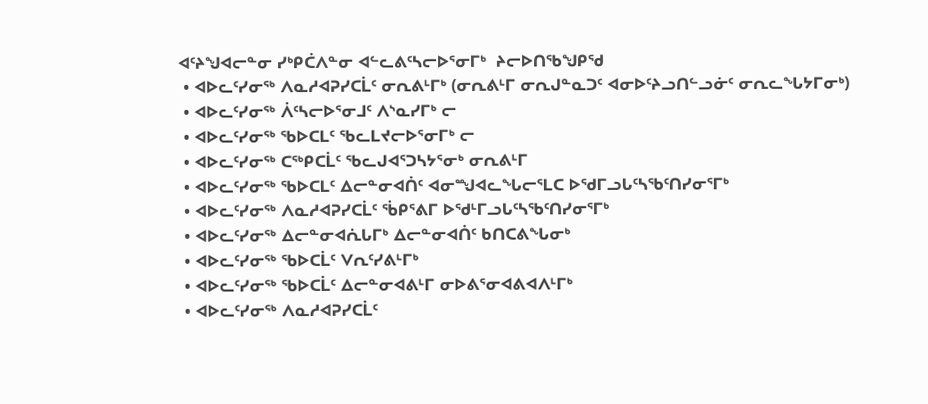ᐊᑦᔨᖑᐊᓕᓐᓂ ᓯᒃᑭᑖᐱᓐᓂ ᐊᓪᓚᕕᑦᓴᓕᐅᕐᓂᒥᒃ  ᔨᓕᐅᑎᖃᖑᑭᖁ
 • ᐊᐅᓚᑦᓯᓂᖅ ᐱᓇᓱᐊᕈᓯᑕᒫᑦ ᓂᕆᕕᒻᒥᒃ (ᓂᕆᕕᒻᒥ ᓂᕆᒍᓐᓇᑐᑦ ᐊᓂᐅᑦᔨᓗᑎᓪᓗᓃᑦ ᓂᕆᓚᖓᔭᒥᓂᒃ)
 • ᐊᐅᓚᑦᓯᓂᖅ ᐲᑦᓴᓕᐅᕐᓂᒧᑦ ᐱᔅᓇᓯᒥᒃ ᓕ
 • ᐊᐅᓚᑦᓯᓂᖅ ᖃᐅᑕᒪᑦ ᖃᓚᒪᔪᓕᐅᕐᓂᒥᒃ ᓕ
 • ᐊᐅᓚᑦᓯᓂᖅ ᑕᖅᑭᑕᒫᑦ ᖃᓚᒍᐊᕐᑐᓴᔭᕐᓂᒃ ᓂᕆᕕᒻᒥ
 • ᐊᐅᓚᑦᓯᓂᖅ ᖃᐅᑕᒪᑦ ᐃᓕᓐᓂᐊᑏᑦ ᐊᓂᙳᐊᓚᖓᓕᕐᒪᑕ ᐅᖁᒥᓗᒐᑦᓴᖃᑦᑎᓯᓂᕐᒥᒃ
 • ᐊᐅᓚᑦᓯᓂᖅ ᐱᓇᓱᐊᕈᓯᑕᒫᑦ ᖄᑭᕐᕕᒥ ᐅᖁᒻᒥᓗᒐᑦᓴᖃᑦᑎᓯᓂᕐᒥᒃ
 • ᐊᐅᓚᑦᓯᓂᖅ ᐃᓕᓐᓂᐊᕇᒐᒥᒃ ᐃᓕᓐᓂᐊᑏᑦ ᑲᑎᑕᕕᖓᓂᒃ
 • ᐊᐅᓚᑦᓯᓂᖅ ᖃᐅᑕᒫᑦ ᐯᕆᑦᓯᕕᒻᒥᒃ
 • ᐊᐅᓚᑦᓯᓂᖅ ᖃᐅᑕᒫᑦ ᐃᓕᓐᓂᐊᕕᒻᒥ ᓂᐅᕕᕐᓂᐊᕕᐊᐱᒻᒥᒃ
 • ᐊᐅᓚᑦᓯᓂᖅ ᐱᓇᓱᐊᕈᓯᑕᒫᑦ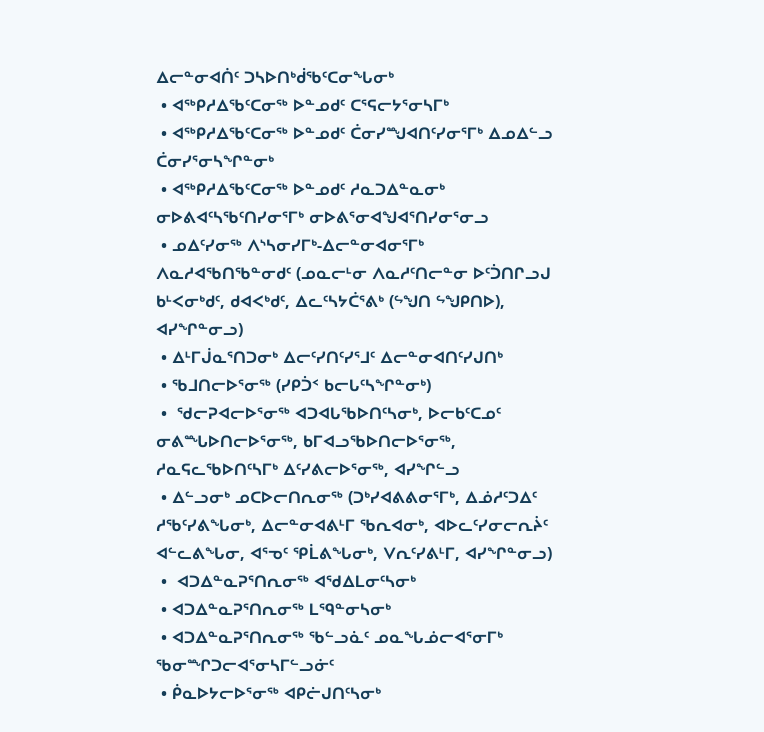ᐃᓕᓐᓂᐊᑏᑦ ᑐᓴᐅᑎᒃᑰᖃᑦᑕᓂᖓᓂᒃ
 • ᐊᖅᑭᓱᐃᖃᑦᑕᓂᖅ ᐅᓐᓄᑯᑦ ᑕᕐᕋᓕᔭᕐᓂᓴᒥᒃ
 • ᐊᖅᑭᓱᐃᖃᑦᑕᓂᖅ ᐅᓐᓄᑯᑦ ᑖᓂᓯᙳᐊᑎᑦᓯᓂᕐᒥᒃ ᐃᓄᐃᓪᓗ ᑖᓂᓯᕐᓂᓴᖏᓐᓂᒃ
 • ᐊᖅᑭᓱᐃᖃᑦᑕᓂᖅ ᐅᓐᓄᑯᑦ ᓱᓇᑐᐃᓐᓇᓂᒃ ᓂᐅᕕᐊᑦᓴᖃᑦᑎᓯᓂᕐᒥᒃ ᓂᐅᕕᕐᓂᐊᖑᐊᕐᑎᓯᓂᕐᓂᓗ
 • ᓄᐃᑦᓯᓂᖅ ᐱᔅᓴᓂᓯᒥᒃ-ᐃᓕᓐᓂᐊᓂᕐᒥᒃ ᐱᓇᓱᐊᖃᑎᖃᓐᓂᑯᑦ (ᓄᓇᓕᒻᓂ ᐱᓇᓱᑦᑎᓕᓐᓂ ᐅᑦᑑᑎᒋᓗᒍ ᑲᒻᐸᓂᒃᑯᑦ, ᑯᐊᐸᒃᑯᑦ, ᐃᓚᑦᓴᔭᑖᕐᕕᒃ (ᖦᖑᑎ ᖦᖑᑭᑎᐅ), ᐊᓯᖏᓐᓂᓗ)
 • ᐃᒻᒥᒎᓇᕐᑎᑐᓂᒃ ᐃᓕᑦᓯᑎᑦᓯᕐᒧᑦ ᐃᓕᓐᓂᐊᑎᑦᓯᒍᑎᒃ
 • ᖃᒧᑎᓕᐅᕐᓂᖅ (ᓯᑭᑑᑉ ᑲᓕᒐᑦᓴᖏᓐᓂᒃ)
 •  ᖁᓕᕈᐊᓕᐅᕐᓂᖅ ᐊᑐᐊᒐᖃᐅᑎᑦᓴᓂᒃ, ᐅᓕᑲᑦᑕᓄᑦ ᓂᕕᙵᐅᑎᓕᐅᕐᓂᖅ, ᑲᒥᐊᓗᖃᐅᑎᓕᐅᕐᓂᖅ, ᓱᓇᕋᓚᖃᐅᑎᑦᓴᒥᒃ ᐃᑦᓯᕕᓕᐅᕐᓂᖅ, ᐊᓯᖏᓪᓗ
 • ᐃᓪᓗᓂᒃ ᓄᑕᐅᓕᑎᕆᓂᖅ (ᑐᒃᓯᐊᕕᕕᓂᕐᒥᒃ, ᐃᓅᓱᑦᑐᐃᑦ ᓱᖃᑦᓯᕕᖓᓂᒃ, ᐃᓕᓐᓂᐊᕕᒻᒥ ᖃᕆᐊᓂᒃ, ᐊᐅᓚᑦᓯᓂᓕᕆᔩᑦ ᐊᓪᓚᕕᖓᓂ, ᐊᕐᓀᑦ ᕿᒫᕕᖓᓂᒃ, ᐯᕆᑦᓯᕕᒻᒥ, ᐊᓯᖏᓐᓂᓗ)
 •  ᐊᑐᐃᓐᓇᕈᕐᑎᕆᓂᖅ ᐊᖁᐃᒪᓂᑦᓴᓂᒃ
 • ᐊᑐᐃᓐᓇᕈᕐᑎᕆᓂᖅ ᒪᙯᓐᓂᓴᓂᒃ
 • ᐊᑐᐃᓐᓇᕈᕐᑎᕆᓂᖅ ᖃᓪᓗᓈᑦ ᓄᓇᖓᓅᓕᐊᕐᓂᒥᒃ ᖃᓂᙱᑐᓕᐊᕐᓂᓴᒥᓪᓗᓃᑦ
 • ᑮᓇᐅᔭᓕᐅᕐᓂᖅ ᐊᑭᓖᒍᑎᑦᓴᓂᒃ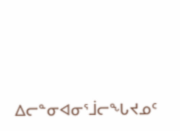ᐃᓕᓐᓂᐊᓂᕐᒨᓕᖓᔪᓄᑦ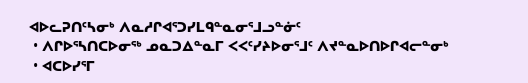ᐊᐅᓚᕈᑎᑦᓴᓂᒃ ᐱᓇᓱᒋᐊᕐᑐᓯᒪᑫᓐᓇᓂᕐᒧᓗᓐᓃᑦ
 • ᐱᒋᐅᕐᓴᑎᑕᐅᓂᖅ ᓄᓇᑐᐃᓐᓇᒥ ᐸᐸᑦᓯᔨᐅᓂᕐᒧᑦ ᐱᔪᓐᓇᐅᑎᐅᒋᐊᓕᓐᓂᒃ
 • ᐊᑕᐅᓯᕐᒥ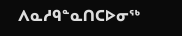ᐱᓇᓱᑫᓐᓇᑎᑕᐅᓂᖅ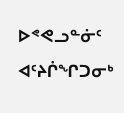ᐅᕝᕙᓗᓐᓃᑦ ᐊᑦᔨᒌᖏᑐᓂᒃ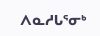ᐱᓇᓱᒐᕐᓂᒃ